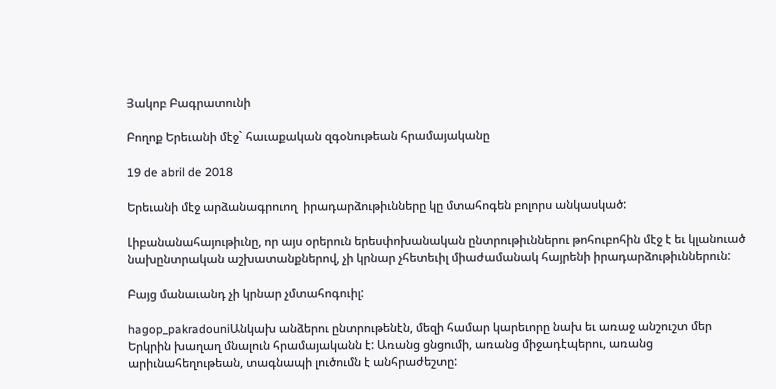Յակոբ Բագրատունի

Բողոք Երեւանի մէջ` հաւաքական զգօնութեան հրամայականը

19 de abril de 2018

Երեւանի մէջ արձանագրուող  իրադարձութիւնները կը մտահոգեն բոլորս անկասկած:

Լիբանանահայութիւնը, որ այս օրերուն երեսփոխանական ընտրութիւններու թոհուբոհին մէջ է եւ կլանուած նախընտրական աշխատանքներով, չի կրնար չհետեւիլ միաժամանակ հայրենի իրադարձութիւններուն:

Բայց մանաւանդ չի կրնար չմտահոգուիլ:

hagop_pakradouniԱնկախ անձերու ընտրութենէն, մեզի համար կարեւորը նախ եւ առաջ անշուշտ մեր Երկրին խաղաղ մնալուն հրամայականն է: Առանց ցնցումի, առանց միջադէպերու, առանց արիւնահեղութեան, տագնապի լուծումն է անհրաժեշտը: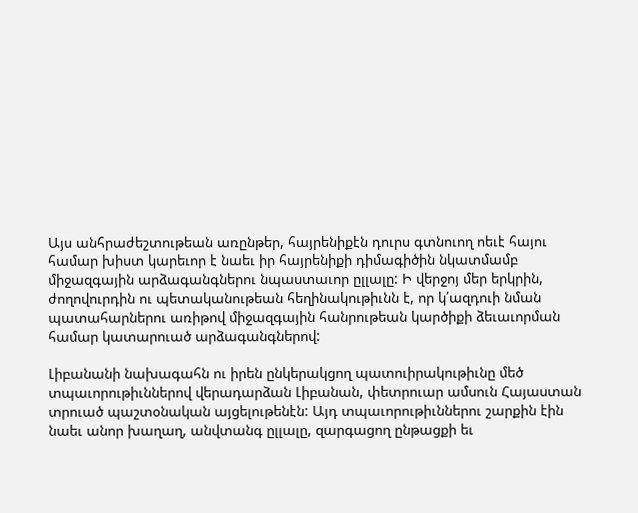Այս անհրաժեշտութեան առընթեր, հայրենիքէն դուրս գտնուող ոեւէ հայու համար խիստ կարեւոր է նաեւ իր հայրենիքի դիմագիծին նկատմամբ միջազգային արձագանգներու նպաստաւոր ըլլալը: Ի վերջոյ մեր երկրին, ժողովուրդին ու պետականութեան հեղինակութիւնն է, որ կ՛ազդուի նման պատահարներու առիթով միջազգային հանրութեան կարծիքի ձեւաւորման համար կատարուած արձագանգներով:

Լիբանանի նախագահն ու իրեն ընկերակցող պատուիրակութիւնը մեծ տպաւորութիւններով վերադարձան Լիբանան, փետրուար ամսուն Հայաստան տրուած պաշտօնական այցելութենէն: Այդ տպաւորութիւններու շարքին էին նաեւ անոր խաղաղ, անվտանգ ըլլալը, զարգացող ընթացքի եւ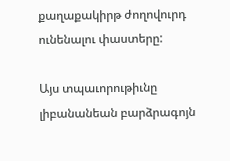քաղաքակիրթ ժողովուրդ ունենալու փաստերը:

Այս տպաւորութիւնը լիբանանեան բարձրագոյն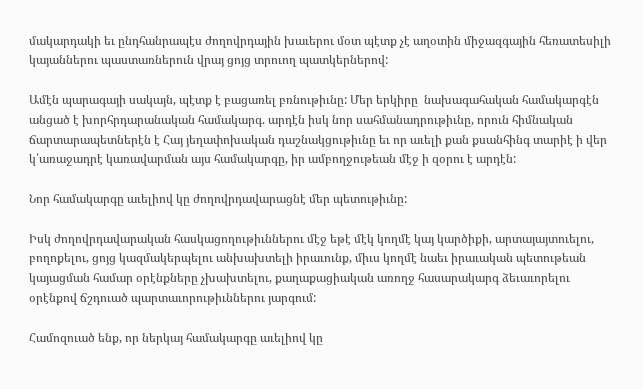մակարդակի եւ ընդհանրապէս ժողովրդային խաւերու մօտ պէտք չէ աղօտին միջազգային հեռատեսիլի կայաններու պաստառներուն վրայ ցոյց տրուող պատկերներով:

Ամէն պարագայի սակայն, պէտք է բացառել բռնութիւնը: Մեր երկիրը  նախագահական համակարգէն անցած է խորհրդարանական համակարգ. արդէն իսկ նոր սահմանադրութիւնը, որուն հիմնական ճարտարապետներէն է Հայ յեղափոխական դաշնակցութիւնը եւ որ աւելի քան քսանհինգ տարիէ ի վեր կ՛առաջադրէ կառավարման այս համակարգը, իր ամբողջութեան մէջ ի զօրու է արդէն:

Նոր համակարգը աւելիով կը ժողովրդավարացնէ մեր պետութիւնը:

Իսկ ժողովրդավարական հասկացողութիւններու մէջ եթէ մէկ կողմէ կայ կարծիքի, արտայայտուելու, բողոքելու, ցոյց կազմակերպելու անխախտելի իրաւունք, միւս կողմէ նաեւ իրաւական պետութեան կայացման համար օրէնքները չխախտելու, քաղաքացիական առողջ հասարակարգ ձեւաւորելու օրէնքով ճշդուած պարտաւորութիւններու յարգում:

Համոզուած ենք, որ ներկայ համակարգը աւելիով կը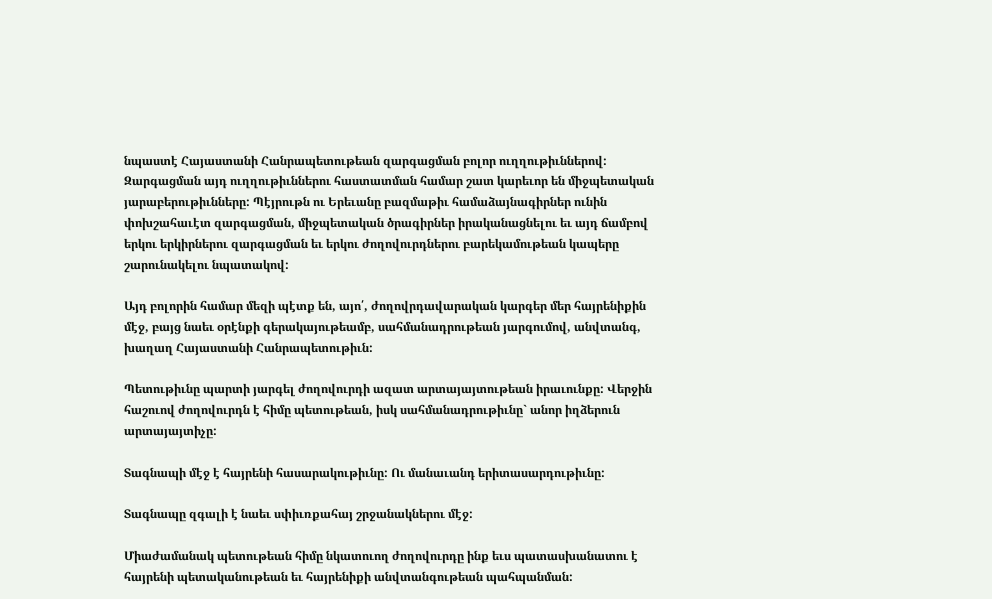նպաստէ Հայաստանի Հանրապետութեան զարգացման բոլոր ուղղութիւններով: Զարգացման այդ ուղղութիւններու հաստատման համար շատ կարեւոր են միջպետական յարաբերութիւնները: Պէյրութն ու Երեւանը բազմաթիւ համաձայնագիրներ ունին փոխշահաւէտ զարգացման, միջպետական ծրագիրներ իրականացնելու եւ այդ ճամբով երկու երկիրներու զարգացման եւ երկու ժողովուրդներու բարեկամութեան կապերը շարունակելու նպատակով:

Այդ բոլորին համար մեզի պէտք են, այո՛, ժողովրդավարական կարգեր մեր հայրենիքին մէջ, բայց նաեւ օրէնքի գերակայութեամբ, սահմանադրութեան յարգումով, անվտանգ, խաղաղ Հայաստանի Հանրապետութիւն:

Պետութիւնը պարտի յարգել ժողովուրդի ազատ արտայայտութեան իրաւունքը: Վերջին հաշուով ժողովուրդն է հիմը պետութեան, իսկ սահմանադրութիւնը` անոր իղձերուն արտայայտիչը:

Տագնապի մէջ է հայրենի հասարակութիւնը: Ու մանաւանդ երիտասարդութիւնը:

Տագնապը զգալի է նաեւ սփիւռքահայ շրջանակներու մէջ:

Միաժամանակ պետութեան հիմը նկատուող ժողովուրդը ինք եւս պատասխանատու է հայրենի պետականութեան եւ հայրենիքի անվտանգութեան պահպանման: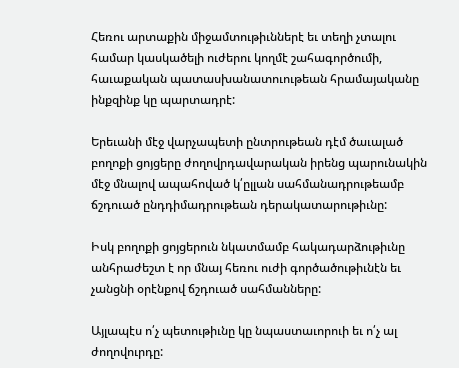Հեռու արտաքին միջամտութիւններէ եւ տեղի չտալու համար կասկածելի ուժերու կողմէ շահագործումի, հաւաքական պատասխանատուութեան հրամայականը ինքզինք կը պարտադրէ:

Երեւանի մէջ վարչապետի ընտրութեան դէմ ծաւալած բողոքի ցոյցերը ժողովրդավարական իրենց պարունակին մէջ մնալով ապահոված կ՛ըլլան սահմանադրութեամբ ճշդուած ընդդիմադրութեան դերակատարութիւնը:

Իսկ բողոքի ցոյցերուն նկատմամբ հակադարձութիւնը անհրաժեշտ է որ մնայ հեռու ուժի գործածութիւնէն եւ չանցնի օրէնքով ճշդուած սահմանները:

Այլապէս ո՛չ պետութիւնը կը նպաստաւորուի եւ ո՛չ ալ ժողովուրդը: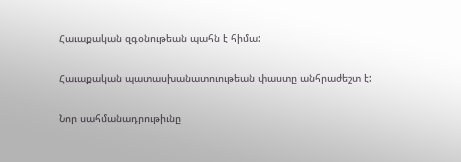Հաւաքական զգօնութեան պահն է հիմա:

Հաւաքական պատասխանատուութեան փաստը անհրաժեշտ է:

Նոր սահմանադրութիւնը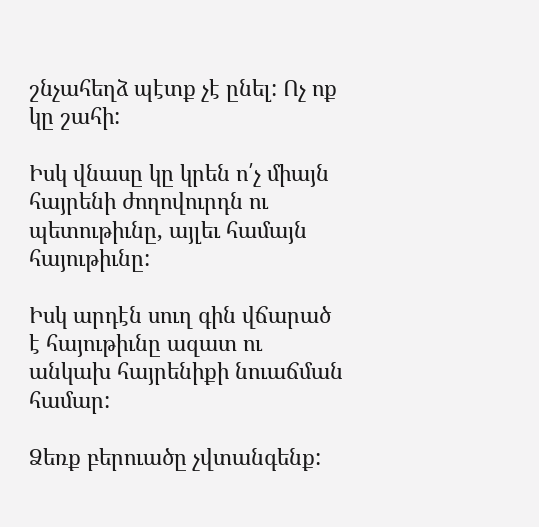շնչահեղձ պէտք չէ ընել: Ոչ ոք կը շահի:

Իսկ վնասը կը կրեն ո՛չ միայն հայրենի ժողովուրդն ու պետութիւնը, այլեւ համայն հայութիւնը:

Իսկ արդէն սուղ գին վճարած է հայութիւնը ազատ ու անկախ հայրենիքի նուաճման համար:

Ձեռք բերուածը չվտանգենք: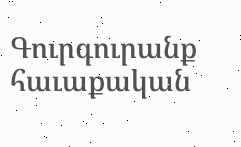Գուրգուրանք հաւաքական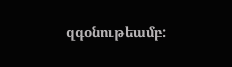զգօնութեամբ: